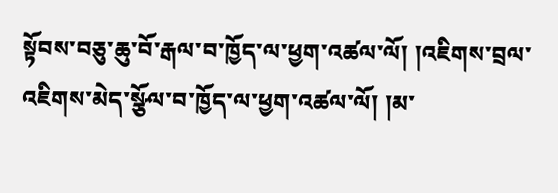སྟོབས་བཅུ་ཆུ་བོ་རྒལ་བ་ཁྱོད་ལ་ཕྱག་འཚལ་ལོ། །འཇིགས་བྲལ་འཇིགས་མེད་སྩོལ་བ་ཁྱོད་ལ་ཕྱག་འཚལ་ལོ། །མ་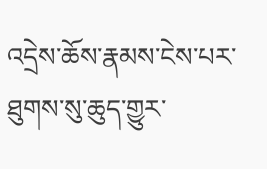འདྲེས་ཆོས་རྣམས་ངེས་པར་ཐུགས་སུ་ཆུད་གྱུར་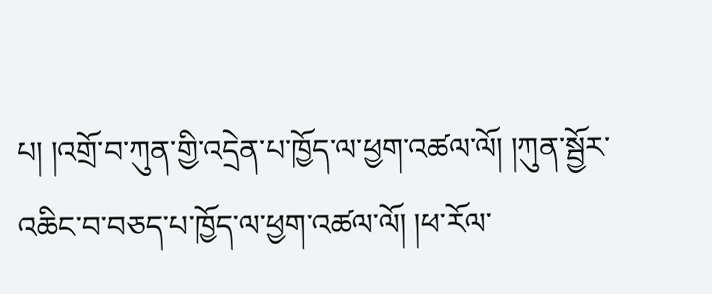པ། །འགྲོ་བ་ཀུན་གྱི་འདྲེན་པ་ཁྱོད་ལ་ཕྱག་འཚལ་ལོ། །ཀུན་སྦྱོར་འཆིང་བ་བཅད་པ་ཁྱོད་ལ་ཕྱག་འཚལ་ལོ། །ཕ་རོལ་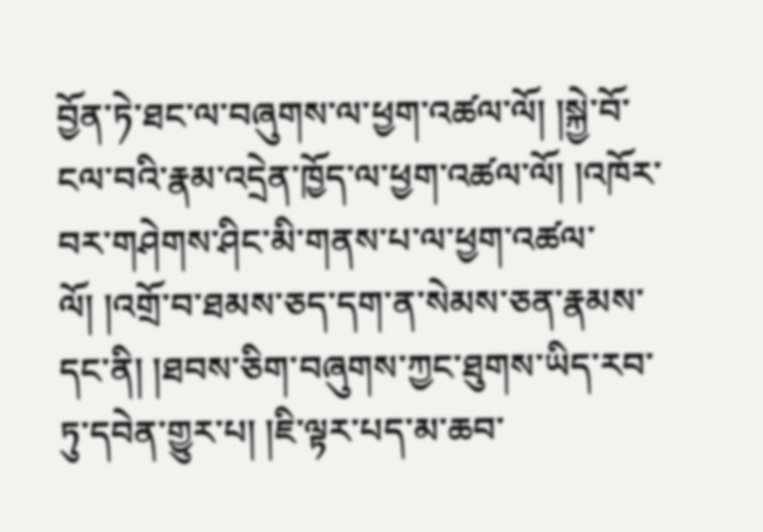བྱོན་ཏེ་ཐང་ལ་བཞུགས་ལ་ཕྱག་འཚལ་ལོ། །སྐྱེ་བོ་ངལ་བའི་རྣམ་འདྲེན་ཁྱོད་ལ་ཕྱག་འཚལ་ལོ། །འཁོར་བར་གཤེགས་ཤིང་མི་གནས་པ་ལ་ཕྱག་འཚལ་ལོ། །འགྲོ་བ་ཐམས་ཅད་དག་ན་སེམས་ཅན་རྣམས་དང་ནི། །ཐབས་ཅིག་བཞུགས་ཀྱང་ཐུགས་ཡིད་རབ་ཏུ་དབེན་གྱུར་པ། །ཇི་ལྟར་པད་མ་ཆབ་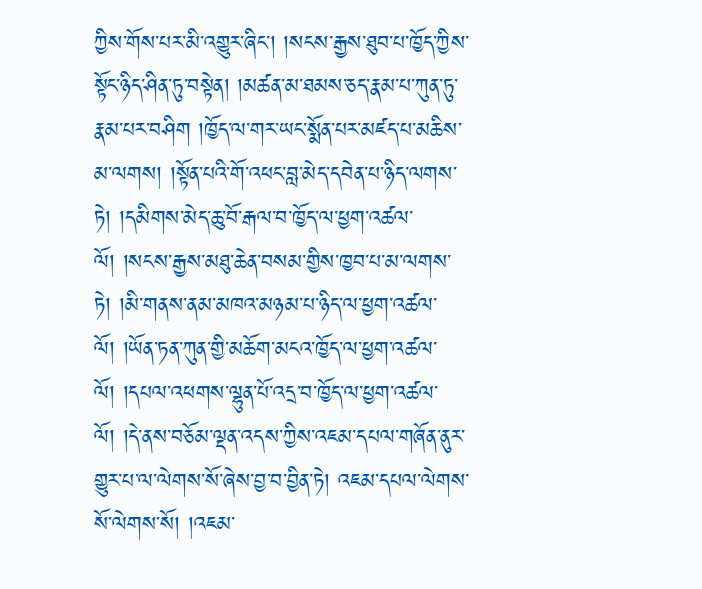ཀྱིས་གོས་པར་མི་འགྱུར་ཞིང་། །སངས་རྒྱས་ཐུབ་པ་ཁྱོད་ཀྱིས་སྟོང་ཉིད་ཤིན་ཏུ་བསྟེན། །མཚན་མ་ཐམས་ཅད་རྣམ་པ་ཀུན་ཏུ་རྣམ་པར་བཤིག །ཁྱོད་ལ་གར་ཡང་སྨོན་པར་མཛད་པ་མཆིས་མ་ལགས། །སྟོན་པའི་གོ་འཕང་བླ་མེད་དབེན་པ་ཉིད་ལགས་ཏེ། །དམིགས་མེད་ཆུ་བོ་རྒལ་བ་ཁྱོད་ལ་ཕྱག་འཚལ་ལོ། །སངས་རྒྱས་མཐུ་ཆེན་བསམ་གྱིས་ཁྱབ་པ་མ་ལགས་ཏེ། །མི་གནས་ནམ་མཁའ་མཉམ་པ་ཉིད་ལ་ཕྱག་འཚལ་ལོ། །ཡོན་ཏན་ཀུན་གྱི་མཆོག་མངའ་ཁྱོད་ལ་ཕྱག་འཚལ་ལོ། །དཔལ་འཕགས་ལྷུན་པོ་འདྲ་བ་ཁྱོད་ལ་ཕྱག་འཚལ་ལོ། །དེ་ནས་བཅོམ་ལྡན་འདས་ཀྱིས་འཇམ་དཔལ་གཞོན་ནུར་གྱུར་པ་ལ་ལེགས་སོ་ཞེས་བྱ་བ་བྱིན་ཏེ། འཇམ་དཔལ་ལེགས་སོ་ལེགས་སོ། །འཇམ་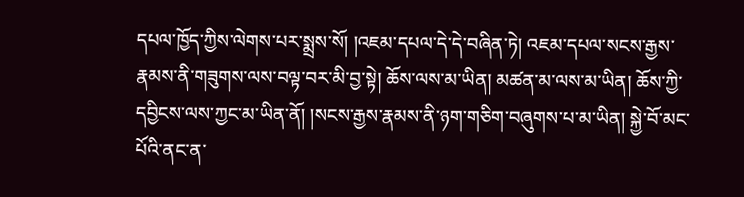དཔལ་ཁྱོད་ཀྱིས་ལེགས་པར་སྨྲས་སོ། །འཇམ་དཔལ་དེ་དེ་བཞིན་ཏེ། འཇམ་དཔལ་སངས་རྒྱས་རྣམས་ནི་གཟུགས་ལས་བལྟ་བར་མི་བྱ་སྟེ། ཆོས་ལས་མ་ཡིན། མཚན་མ་ལས་མ་ཡིན། ཆོས་ཀྱི་དབྱིངས་ལས་ཀྱང་མ་ཡིན་ནོ། །སངས་རྒྱས་རྣམས་ནི་ཉག་གཅིག་བཞུགས་པ་མ་ཡིན། སྐྱེ་བོ་མང་པོའི་ནང་ན་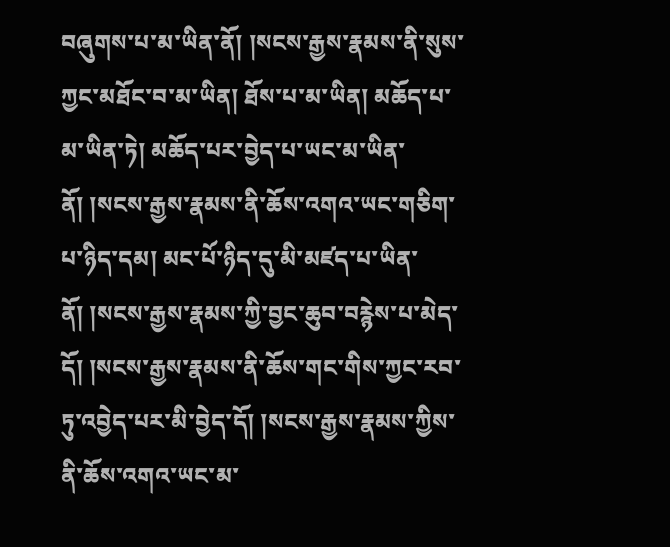བཞུགས་པ་མ་ཡིན་ནོ། །སངས་རྒྱས་རྣམས་ནི་སུས་ཀྱང་མཐོང་བ་མ་ཡིན། ཐོས་པ་མ་ཡིན། མཆོད་པ་མ་ཡིན་ཏེ། མཆོད་པར་བྱེད་པ་ཡང་མ་ཡིན་ནོ། །སངས་རྒྱས་རྣམས་ནི་ཆོས་འགའ་ཡང་གཅིག་པ་ཉིད་དམ། མང་པོ་ཉིད་དུ་མི་མཛད་པ་ཡིན་ནོ། །སངས་རྒྱས་རྣམས་ཀྱི་བྱང་ཆུབ་བརྙེས་པ་མེད་དོ། །སངས་རྒྱས་རྣམས་ནི་ཆོས་གང་གིས་ཀྱང་རབ་ཏུ་འབྱེད་པར་མི་བྱེད་དོ། །སངས་རྒྱས་རྣམས་ཀྱིས་ནི་ཆོས་འགའ་ཡང་མ་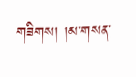གཟིགས། །མ་གསན་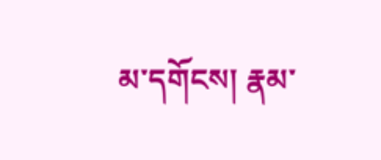མ་དགོངས། རྣམ་